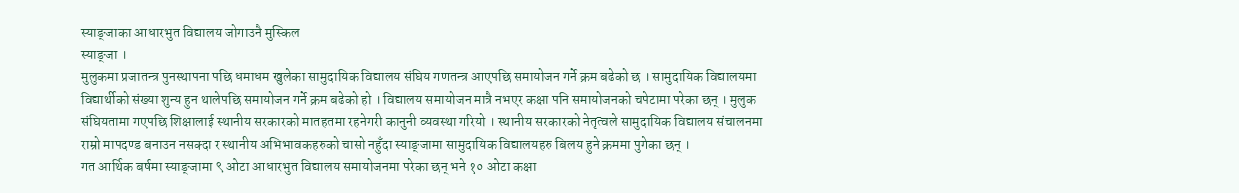स्याङ्जाका आधारभुत विद्यालय जोगाउनै मुस्किल
स्याङ्जा ।
मुलुकमा प्रजातन्त्र पुनस्थापना पछि धमाधम खुलेका सामुदायिक विद्यालय संघिय गणतन्त्र आएपछि समायोजन गर्ने क्रम बढेको छ । सामुदायिक विद्यालयमा विद्यार्थीको संख्या शुन्य हुन थालेपछि समायोजन गर्ने क्रम बढेको हो । विद्यालय समायोजन मात्रै नभएर कक्षा पनि समायोजनको चपेटामा परेका छन् । मुलुक संघियतामा गएपछि शिक्षालाई स्थानीय सरकारको मातहतमा रहनेगरी कानुनी व्यवस्था गरियो । स्थानीय सरकारको नेतृत्वले सामुदायिक विद्यालय संचालनमा राम्रो मापदण्ड बनाउन नसक्दा र स्थानीय अभिभावकहरुको चासो नहुँदा स्याङ्जामा सामुदायिक विद्यालयहरु बिलय हुने क्रममा पुगेका छन् ।
गत आर्थिक बर्षमा स्याङ्जामा ९ ओटा आधारभुत विद्यालय समायोजनमा परेका छन् भने १० ओटा कक्षा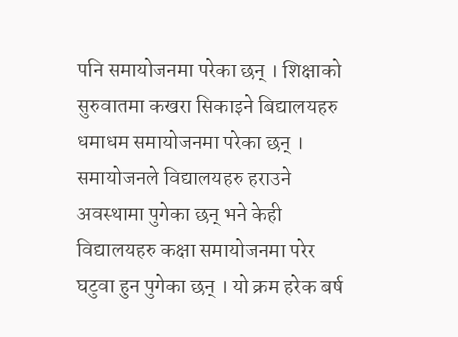पनि समायोजनमा परेका छन् । शिक्षाको सुरुवातमा कखरा सिकाइने बिद्यालयहरु धमाधम समायोजनमा परेका छन् । समायोजनले विद्यालयहरु हराउने अवस्थामा पुगेका छन् भने केही विद्यालयहरु कक्षा समायोजनमा परेर घटुवा हुन पुगेका छन् । यो क्रम हरेक बर्ष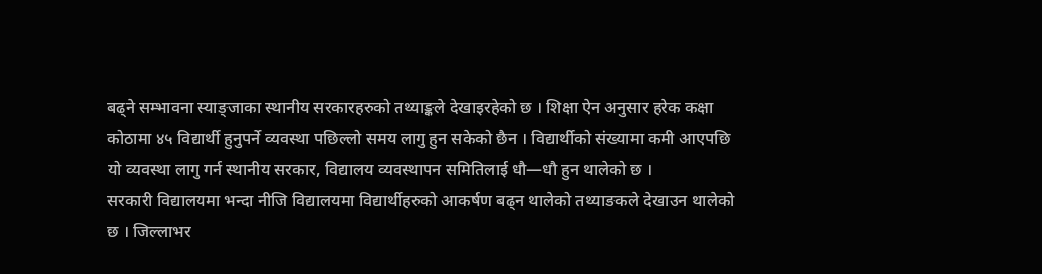बढ्ने सम्भावना स्याङ्जाका स्थानीय सरकारहरुको तथ्याङ्कले देखाइरहेको छ । शिक्षा ऐन अनुसार हरेक कक्षा कोठामा ४५ विद्यार्थी हुनुपर्ने व्यवस्था पछिल्लो समय लागु हुन सकेको छैन । विद्यार्थीको संख्यामा कमी आएपछि यो व्यवस्था लागु गर्न स्थानीय सरकार, विद्यालय व्यवस्थापन समितिलाई धौ—धौ हुन थालेको छ ।
सरकारी विद्यालयमा भन्दा नीजि विद्यालयमा विद्यार्थीहरुको आकर्षण बढ्न थालेको तथ्याङकले देखाउन थालेको छ । जिल्लाभर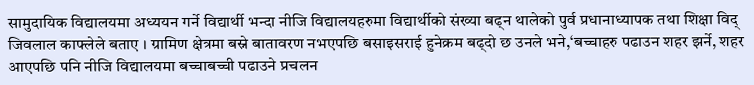सामुदायिक विद्यालयमा अध्ययन गर्ने विद्यार्थी भन्दा नीजि विद्यालयहरुमा विद्यार्थीको संख्या बढ्न थालेको पुर्व प्रधानाध्यापक तथा शिक्षा विद् जिवलाल काफ्लेले बताए । ग्रामिण क्षेत्रमा बस्ने बातावरण नभएपछि बसाइसराई हुनेक्रम बढ्दो छ उनले भने,‘बच्चाहरु पढाउन शहर झर्ने, शहर आएपछि पनि नीजि विद्यालयमा बच्चाबच्ची पढाउने प्रचलन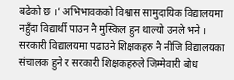बढेको छ ।’ अभिभावकको विश्वास सामुदायिक विद्यालयमा नहुँदा विद्यार्थी पाउन नै मुस्किल हुन थाल्यो उनले भने । सरकारी विद्यालयमा पढाउने शिक्षकहरु नै नीजि विद्यालयका संचालक हुने र सरकारी शिक्षकहरुले जिम्मेवारी बोध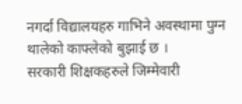नगर्दा विद्यालयहरु गाभिने अवस्थामा पुग्न थालेको काफ्लेको बुझाई छ ।
सरकारी शिक्षकहरुले जिम्मेवारी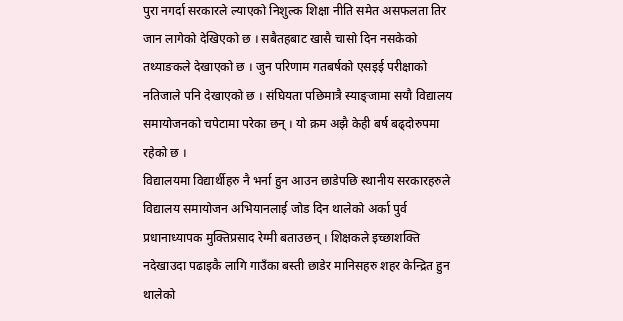पुरा नगर्दा सरकारले ल्याएको निशुल्क शिक्षा नीति समेत असफलता तिर जान लागेको देखिएको छ । सबैतहबाट खासै चासो दिन नसकेको तथ्याङकले देखाएको छ । जुन परिणाम गतबर्षको एसइई परीक्षाको नतिजाले पनि देखाएको छ । संघियता पछिमात्रै स्याङ्जामा सयौ विद्यालय समायोजनको चपेटामा परेका छन् । यो क्रम अझै केही बर्ष बढ्दोरुपमा रहेको छ ।
विद्यालयमा विद्यार्थीहरु नै भर्ना हुन आउन छाडेपछि स्थानीय सरकारहरुले विद्यालय समायोजन अभियानलाई जोड दिन थालेको अर्का पुर्व प्रधानाध्यापक मुक्तिप्रसाद रेग्मी बताउछन् । शिक्षकले इच्छाशक्ति नदेखाउदा पढाइकै लागि गाउँका बस्ती छाडेर मानिसहरु शहर केन्द्रित हुन थालेको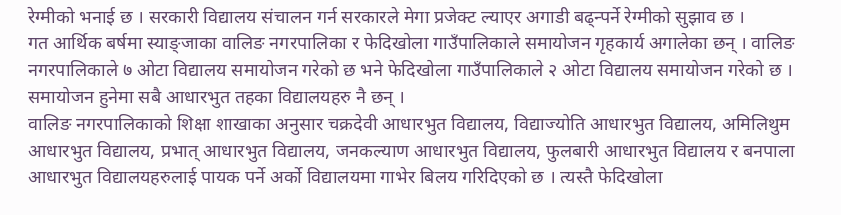रेग्मीको भनाई छ । सरकारी विद्यालय संचालन गर्न सरकारले मेगा प्रजेक्ट ल्याएर अगाडी बढ्न्पर्ने रेग्मीको सुझाव छ ।
गत आर्थिक बर्षमा स्याङ्जाका वालिङ नगरपालिका र फेदिखोला गाउँपालिकाले समायोजन गृहकार्य अगालेका छन् । वालिङ नगरपालिकाले ७ ओटा विद्यालय समायोजन गरेको छ भने फेदिखोला गाउँपालिकाले २ ओटा विद्यालय समायोजन गरेको छ । समायोजन हुनेमा सबै आधारभुत तहका विद्यालयहरु नै छन् ।
वालिङ नगरपालिकाको शिक्षा शाखाका अनुसार चक्रदेवी आधारभुत विद्यालय, विद्याज्योति आधारभुत विद्यालय, अमिलिथुम आधारभुत विद्यालय, प्रभात् आधारभुत विद्यालय, जनकल्याण आधारभुत विद्यालय, फुलबारी आधारभुत विद्यालय र बनपाला आधारभुत विद्यालयहरुलाई पायक पर्ने अर्को विद्यालयमा गाभेर बिलय गरिदिएको छ । त्यस्तै फेदिखोला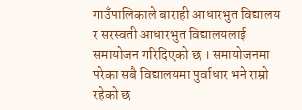गाउँपालिकाले बाराही आधारभुत विद्यालय र सरस्वती आधारभुत विद्यालयलाई समायोजन गरिदिएको छ । समायोजनमा परेका सबै विद्यालयमा पुर्वाधार भने राम्रो रहेको छ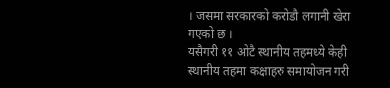। जसमा सरकारको करोडौ लगानी खेरा गएको छ ।
यसैगरी ११ ओटै स्थानीय तहमध्ये केही स्थानीय तहमा कक्षाहरु समायोजन गरी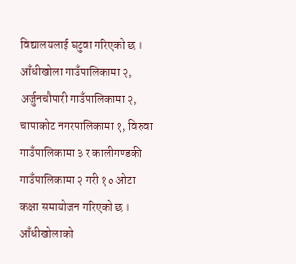विद्यालयलाई घटुवा गरिएको छ । आँधीखोला गाउँपालिकामा २, अर्जुनचौपारी गाउँपालिकामा २, चापाकोट नगरपालिकामा १, विरुवा गाउँपालिकामा ३ र कालीगण्डकी गाउँपालिकामा २ गरी १० ओटा कक्षा समायोजन गरिएको छ । आँधीखोलाको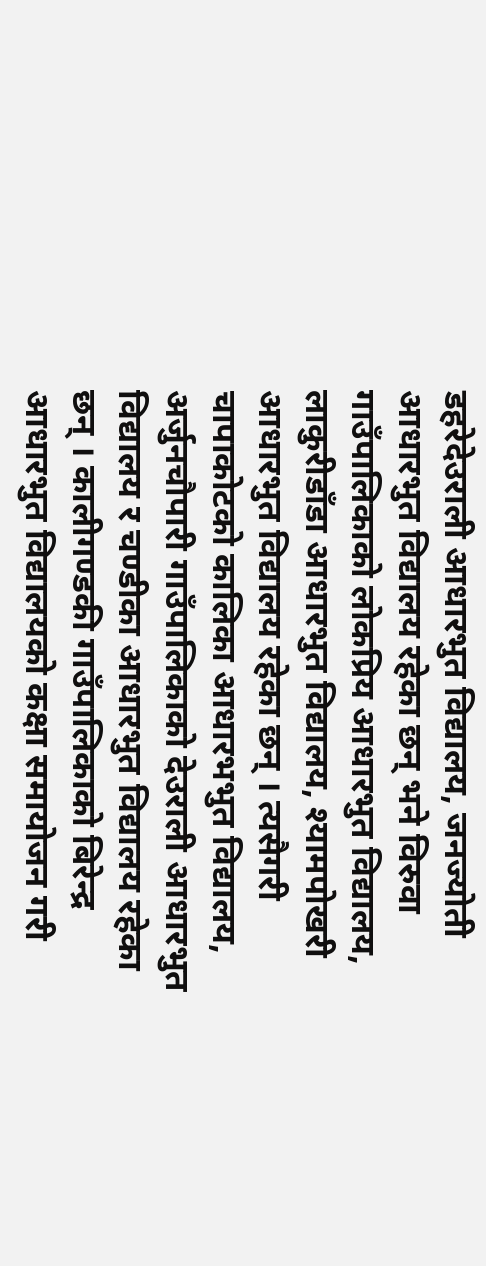डहरेदेउराली आधारभुत विद्यालय, जनज्योती आधारभुत विद्यालय रहेका छन् भने विरुवा गाउँपालिकाको लोकप्रिय आधारभुत विद्यालय, लाकुरीडाँडा आधारभुत विद्यालय, श्यामपोखरी आधारभुत विद्यालय रहेका छन् । त्यसैगरी चापाकोटको कालिका आधारभभुत विद्यालय, अर्जुनचौपारी गाउँपालिकाको देउराली आधारभुत विद्यालय र चण्डीका आधारभुत विद्यालय रहेका छन् । कालीगण्डकी गाउँपालिकाको बिरेन्द्र आधारभुत विद्यालयको कक्षा समायोजन गरी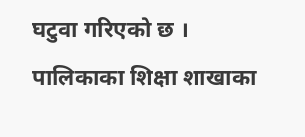घटुवा गरिएको छ ।
पालिकाका शिक्षा शाखाका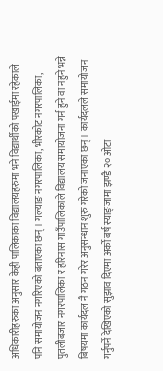अधिकारीहरुका अनुसार केही पालिकाका विद्यालयहरुमा भने विद्यार्थीको पखाईमा रहेकाले पनि समायोजन नगरिएको बताएका छन् । गल्याङ नगरपालिका, भीरकोट नगरपालिका, पुतलीबजार नगरपालिका र हरिनास गाउँपालिकाले विद्यालय समायोजना गर्न हुने वा नहुने भन्ने बिषयमा कार्यदल नै गठन गरेर अनुसन्धान शुरु गरेको जनाएका छन् । कार्यदलले समायोजन गर्नुपर्ने देखिएको सुझाव दिएमा अर्को बर्ष स्याङ्जामा झण्डै २० ओटा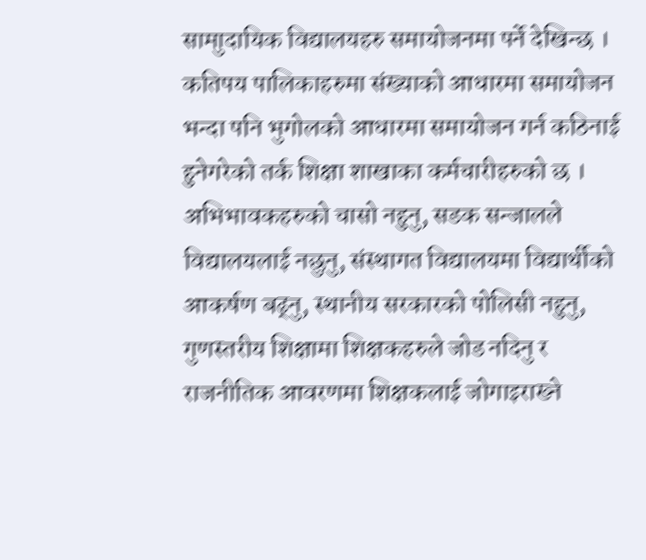सामाुदायिक विद्यालयहरु समायोजनमा पर्ने देखिन्छ । कतिपय पालिकाहरुमा संख्याको आधारमा समायोजन भन्दा पनि भुगोलको आधारमा समायोजन गर्न कठिनाई हुनेगरेको तर्क शिक्षा शाखाका कर्मचारीहरुको छ ।
अभिभावकहरुको चासो नहुनु, सडक सन्जालले विद्यालयलाई नछुनु, संस्थागत विद्यालयमा विद्यार्थीको आकर्षण बढ्नु, स्थानीय सरकारको पोलिसी नहुनु, गुणस्तरीय शिक्षामा शिक्षकहरुले जोड नदिनु र राजनीतिक आवरणमा शिक्षकलाई जोगाइराख्ने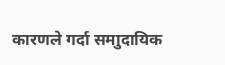कारणले गर्दा समाुदायिक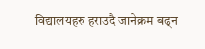विद्यालयहरु हराउदै जानेक्रम बढ्न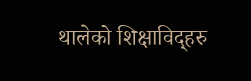थालेको शिक्षाविद्हरु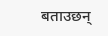बताउछन्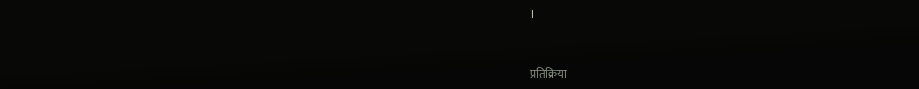।


प्रतिक्रिया